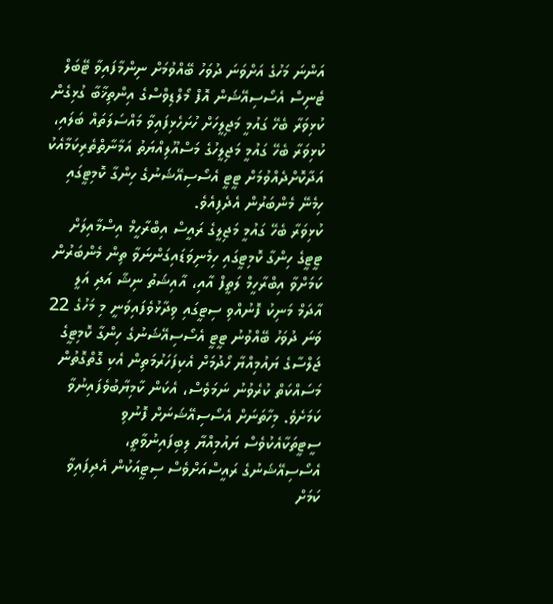އަންނަ މަހުގެ އަށްވަނަ ދުވަހު ބޭއްވުމަށް ނިންމާފައިވާ ޓޭބަލް ޓެނިސް އެސޯސިއޭޝަން އޮފް މޯލްޑިވްސްގެ އިންތިޚާބާ ގުޅިގެން ކުޅިވަރާ ބެހޭ ގައުމީ މަޖިލީހަށް ހުށަހެޅިފައިވާ މައްސަލަތައް ބަލައި، ކުޅިވަރާ ބެހޭ ގައުމީ މަޖިލީހުގެ މަސްއޫލިއްޔަތު އަމާނާތްތެރިކަމާއެކު އަދާކޮށްދެއްވުމަށް ޓީޓީ އެސޯސިއޭޝަނުގެ ހިންގާ ކޮމިޓީގައި ހިމެނޭ މެންބަރުން އެދެފިއެވެ.
ކުޅިވަރާ ބެހޭ ގައުމީ މަޖިލީގެ ރައީސް އިބްރާހީމް އިސްމާއިލަށް ޓީޓީގެ ހިންގާ ކޮމިޓީގައި ހިމެނިވަޑައިގަންނަވާ ތިން މެންބަރުން ކަމަށްވާ އިބްރާހީމް ލަތީފް އާއި، އާއިޝަތު ނިޝާ އަދި އަލީ އާދަމް މަނިކު ފޮނުއްވި ސިޓީގައި ވިދާޅުވެފައިވަނީ މި މަހުގެ 22 ވަނަ ދުވަހު ބޭއްވުނު ޓީޓީ އެސޯސިއޭޝަނުގެ ހިންގާ ކޮމިޓީގެ ޖަލްސާގެ ޔައުމިއްޔާ ހޯދުމަށް އެކިފަހަރުމަތިން އެކި ގޮތްގޮތުން މަސައްކަތް ކުރެވުނު ނަމަވެސް، އެކަން ކާމިޔާބުވެފައިނުވާ ކަމަށެވެ. މިހާތަނަށް އެސޯސިއޭޝަނަށް ފޮނުވި ސީޓީތަކާއެކުވެސް ޔައުމިއްޔާ ލިބިފައިނުވާތީ، އެސޯސިއޭޝަނުގެ ރައީސްއަށްވެސް ސިޓީއަކުން އެދިފައިވާ ކަމަށް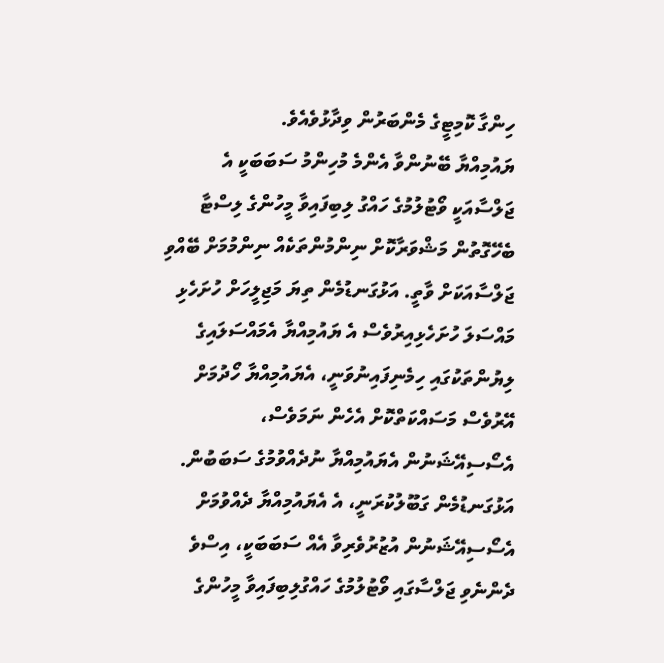ހިންގާ ކޮމިޓީގެ މެންބަރުން ވިދާޅުވެއެވެ.
ޔައުމިއްޔާ ބޭނުންވާ އެންމެ މުހިންމު ސަބަބަކީ އެ ޖަލްސާއަކީ ވޯޓުލުމުގެ ހައްގު ލިބިފައިވާ މީހުންގެ ލިސްޓާ ބެހޭގޮތުން މަޝްވަރާކޮށް ނިންމުންތަކެއް ނިންމުމަށް ބޭއްވި ޖަލްސާއަކަށް ވާތީ. އަޅުގަނޑުމެން ތިޔަ މަޖިލީހަށް ހުށަހެޅި މައްސަލަ ހުށަހެޅިއިރުވެސް އެ ޔައުމިއްޔާ އެމައްސަލައިގެ ލިޔުންތަކުގައި ހިމެނިފައިނުވަނީ، އެޔައުމިއްޔާ ހޯދުމަށް އޭރުވެސް މަސައްކަތްކޮށް އެހެން ނަމަވެސް، އެސޯސިއޭޝަނުން އެޔައުމިއްޔާ ނުދެއްވުމުގެ ސަބަބުން. އަޅުގަނޑުމެން ގަބޫލުކުރަނީ، އެ އެޔައުމިއްޔާ ދެއްވުމަށް އެސޯސިއޭޝަނުން އުޒުރުވެރިވާ އެއް ސަބަބަކީ، އިސްވެ ދެންނެވި ޖަލްސާގައި ވޯޓުލުމުގެ ހައްގުލިބިފައިވާ މީހުންގެ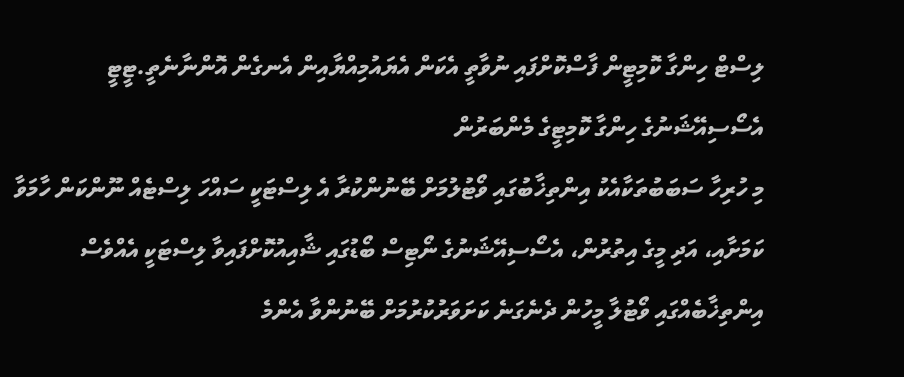ލިސްޓް ހިންގާ ކޮމިޓީން ފާސްކޮށްފައި ނުވާތީ އެކަން އެޔައުމިއްޔާއިން އެނގެން އޮންނާނެތީ.ޓީޓީ އެސޯސިއޭޝަނުގެ ހިންގާ ކޮމިޓީގެ މެންބަރުން
މި ހުރިހާ ސަބަބުތަކާއެކު އިންތިޚާބުގައި ވޯޓުލުމަށް ބޭނުންކުރާ އެ ލިސްޓަކީ ސައްހަ ލިސްޓެއް ނޫންކަން ހާމަވާ ކަމަށާއި، އަދި މީގެ އިތުރުން، އެސޯސިއޭޝަނުގެ ނޯޓިސް ބޯޑުގައި ޝާއިއުކޮށްފައިވާ ލިސްޓަކީ އެއްވެސް އިންތިޚާބެއްގައި ވޯޓުލާ މީހުން ދެނެގަނެ ކަށަވަރުކުރުމަށް ބޭނުންވާ އެންމެ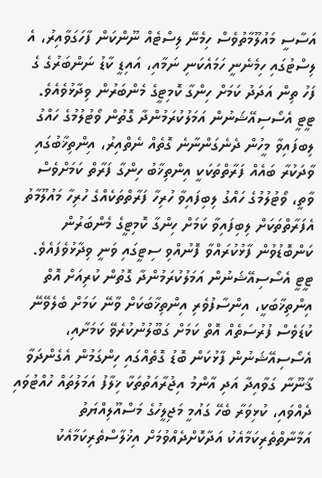އަސާސީ މައުލޫމާތުވެސް ހިމެނޭ ލިސްޓެއް ނޫންކަން ފާހަގަވާއިރު، އެ ލިސްޓުގައި ހިމެނެނީ ހަމައެކަނި ނަމާއި، އައިޑީ ކާޑު ނަންބަރުގެ ގެ ފަހު ތިން އަދަދު ކަމަށް ހިންގާ ކޮމިޓީގެ މެންބަރުން ވިދާޅުވެއެވެ.
ޓީޓީ އެސޯސިއޭޝަނުން އަމަލުކުރަމުންދާ ގޮތުން ވޯޓުލުމުގެ ހައްގު ލިބފައިވާ މީހުން ދެނެގަންނާނެ ގޮތެއް ނެތްއިރު، އިންތިޚާބުގައި ވާދަކުރާ ބައެއް ފަރާތްތަކަކީ އިންތިޚާބު ހިންގާ ފަރާތް ކަމަށްވެސް ވާތީ، ވޯޓުލުމުގެ ހައްގު ލިބިފައިވާ ހުރިހާ ފަރާތްތަކެއްގެ ހުރިހާ މައުލޫމާތު އެފަރާތްތަކަށް ލިބިފައިވާ ކަމަށް ހިންގާ ކޮމިޓީގެ މެންބަރުން ކަންބޮޑުވުން ފާޅުކުރައްވާ ފޮނުއްވި ސިޓީގައި ވަނީ ވިދާޅުވެފައެވެ.
ޓީޓީ އެސޯސިއޭޝަނުން އަމަލުކުރަމުންދާ ގޮތުން ކުރިއަށް އޮތް އިންތިޚާބަކީ، އިންސާފުވެރި އިންތިޚާބަކަށް ވާނޭ ކަމަށް ބެލެވޭނޭ ކުޑަވެސް ފުރުސަތެއް އޮތް ކަމަށް ގަބޫލުނުކުރެވޭ ކަމަށާއި، އެސޯސިއޭޝަނުން ފާޅުކަން ބޮޑު ގޮތެއްގައި ހިންގަމުން އެގެންދަވާ ޤާނޫނާ ގަވާއިދާ އަދި އާންމު އިޖުރާއަތުތަކާ ޚިލާފު އަމަލުތައް ހުއްޓުވައި ދެއްވައި، ކުޅިވަރާ ބެހޭ ގައުމީ މަޖިލީހުގެ މަސްއޫލިއްޔަތު އަމާނާތްތެރިކަމާއެކު އަދާކޮށްދެއްވުމަށް އިޚުލާސްތެރިކަމާއެކު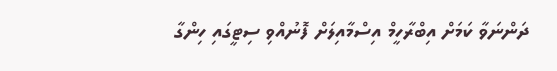ދަންނަވާ ކަމަށް އިބްރާހީމް އިސްމާއިލަށް ފޮނުއްވި ސިޓީގައި ހިންގާ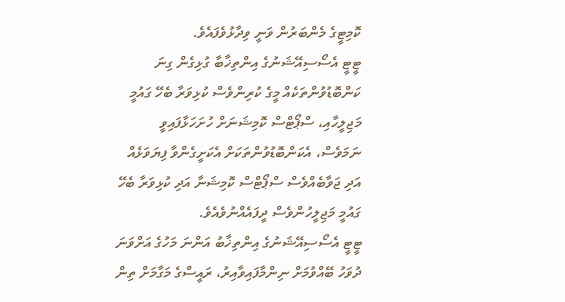ކޮމިޓީގެ މެންބަރުން ވަނީ ވިދާޅުވެފައެވެ.
ޓީޓީ އެސޯސިއޭޝަނުގެ އިންތިޚާބާ ގުޅިގެން ގިނަ ކަންބޮޑުވުންތަކެއް މީގެ ކުރިންވެސް ކުޅިވަރާ ބެހޭ ގައުމީ މަޖިލީހާއި، ސްޕޯޓްސް ކޮމިޝަނަށް ހުށަހަޅާފައިވީ ނަމަވެސް، އެކަންބޮޑުވުންތަކަށް އެކަށީގެންވާ ފިޔަވަޅެއް އަދި ޖަވާބެއްވެސް ސްޕޯޓްސް ކޮމިޝަނާ އަދި ކުޅިވަރާ ބެހޭ ގައުމީ މަޖިލީހުންވެސް ދީފައެއްނުވެއެވެ.
ޓީޓީ އެސޯސިއޭޝަނުގެ އިންތިޚާބު އަންނަ މަހުގެ އަށްވަނަ ދުވަހު ބޭއްވުމަށް ނިންމާފައިވާއިރު، ރައީސްގެ މަގާމަށް ތިން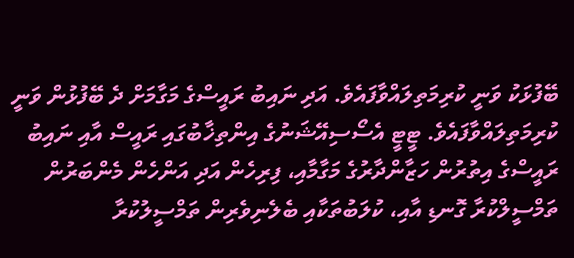ބޭފުޅަކު ވަނީ ކުރިމަތިލައްވާފައެވެ. އަދި ނައިބު ރައީސްގެ މަގާމަށް ދެ ބޭފުޅުން ވަނީ ކުރިމަތިލައްވާފައެވެ. ޓީޓީ އެސޯސިއޭޝަނުގެ އިންތިޚާބުގައި ރައީސް އާއި ނައިބު ރައީސްގެ އިތުރުން ހަޒާންދާރުގެ މަގާމާއި، ފިރިހެން އަދި އަންހެން މެންބަރުން ތަމްސީލްކުރާ ގޮނޑި އާއި، ކުލަބުތަކާއި ބެލެނިވެރިން ތަމްސީލުކުރާ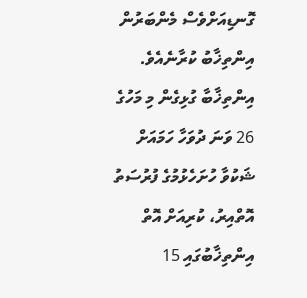ގޮނޑިއަށްވެސް މެންބަރުން އިންތިޚާބު ކުރާނެއެވެ.
އިންތިޚާބާ ގުޅިގެން މި މަހުގެ 26 ވަނަ ދުވަހާ ހަމައަށް ޝަކުވާ ހުށަހެޅުމުގެ ފުރުސަތު އޮތްއިރު، ކުރިއަށް އޮތް އިންތިޚާބުގައި 15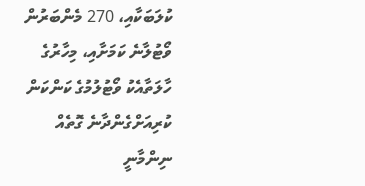ކުލަބަކާއި، 270 މެންބަރުން ވޯޓުލާނެ ކަމަށާއި، މިހާރުގެ ހާލަތާއެކު ވޯޓުލުމުގެ ކަންކަން ކުރިއަށްގެންދާނެ ގޮތެއް ނިންމާނީ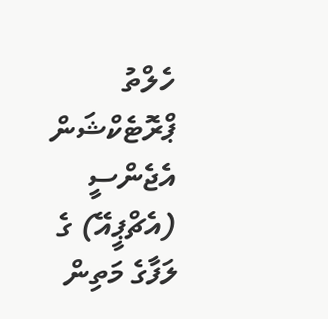ހެލްތު ޕްރޮޓެކްޝަން އެޖެންސީ (އެޗްޕީއޭ) ގެ ލަފާގެ މަތިން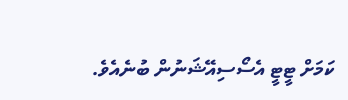ކަމަށް ޓީޓީ އެސޯސިއޭޝަނުން ބުނެއެވެ.